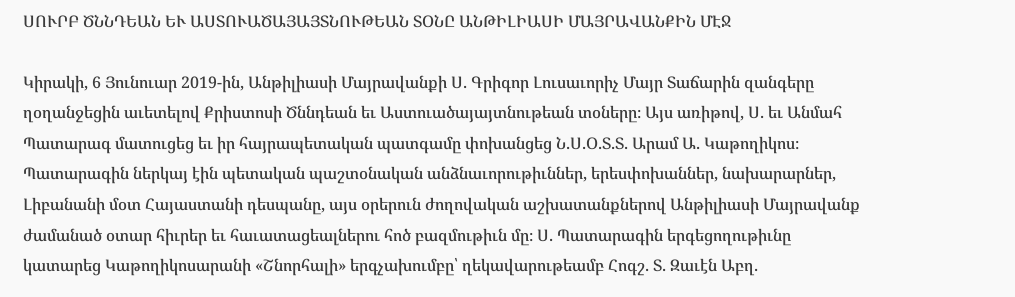ՍՈՒՐԲ ԾՆՆԴԵԱՆ ԵՒ ԱՍՏՈՒԱԾԱՅԱՅՏՆՈՒԹԵԱՆ ՏՕՆԸ ԱՆԹԻԼԻԱՍԻ ՄԱՅՐԱՎԱՆՔԻՆ ՄԷՋ

Կիրակի, 6 Յունուար 2019-ին, Անթիլիասի Մայրավանքի Ս. Գրիգոր Լուսաւորիչ Մայր Տաճարին զանգերը ղօղանջեցին աւետելով Քրիստոսի Ծննդեան եւ Աստուածայայտնութեան տօները։ Այս առիթով, Ս. եւ Անմահ Պատարագ մատուցեց եւ իր հայրապետական պատգամը փոխանցեց Ն.Ս.Օ.Տ.Տ. Արամ Ա. Կաթողիկոս։ Պատարագին ներկայ էին պետական պաշտօնական անձնաւորութիւններ, երեսփոխաններ, նախարարներ, Լիբանանի մօտ Հայաստանի դեսպանը, այս օրերուն ժողովական աշխատանքներով Անթիլիասի Մայրավանք ժամանած օտար հիւրեր եւ հաւատացեալներու հոծ բազմութիւն մը։ Ս. Պատարագին երգեցողութիւնը կատարեց Կաթողիկոսարանի «Շնորհալի» երգչախումբը՝ ղեկավարութեամբ Հոգշ. Տ. Զաւէն Աբղ.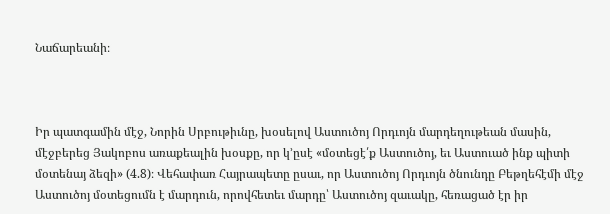Նաճարեանի։



Իր պատգամին մէջ, Նորին Սրբութիւնը, խօսելով Աստուծոյ Որդւոյն մարդեղութեան մասին, մէջբերեց Յակոբոս առաքեալին խօսքը, որ կ՚ըսէ «մօտեցէ՛ք Աստուծոյ, եւ Աստուած ինք պիտի մօտենայ ձեզի» (4.8)։ Վեհափառ Հայրապետը ըսաւ, որ Աստուծոյ Որդւոյն ծնունդը Բեթղեհէմի մէջ Աստուծոյ մօտեցումն է մարդուն, որովհետեւ մարդը՝ Աստուծոյ զաւակը, հեռացած էր իր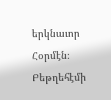երկնաւոր Հօրմէն։ Բեթղեհէմի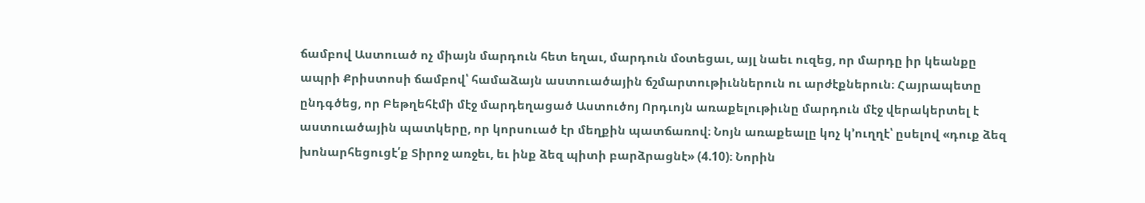ճամբով Աստուած ոչ միայն մարդուն հետ եղաւ, մարդուն մօտեցաւ, այլ նաեւ ուզեց, որ մարդը իր կեանքը ապրի Քրիստոսի ճամբով՝ համաձայն աստուածային ճշմարտութիւններուն ու արժէքներուն։ Հայրապետը ընդգծեց, որ Բեթղեհէմի մէջ մարդեղացած Աստուծոյ Որդւոյն առաքելութիւնը մարդուն մէջ վերակերտել է աստուածային պատկերը, որ կորսուած էր մեղքին պատճառով։ Նոյն առաքեալը կոչ կ՚ուղղէ՝ ըսելով «դուք ձեզ խոնարհեցուցէ՛ք Տիրոջ առջեւ, եւ ինք ձեզ պիտի բարձրացնէ» (4.10)։ Նորին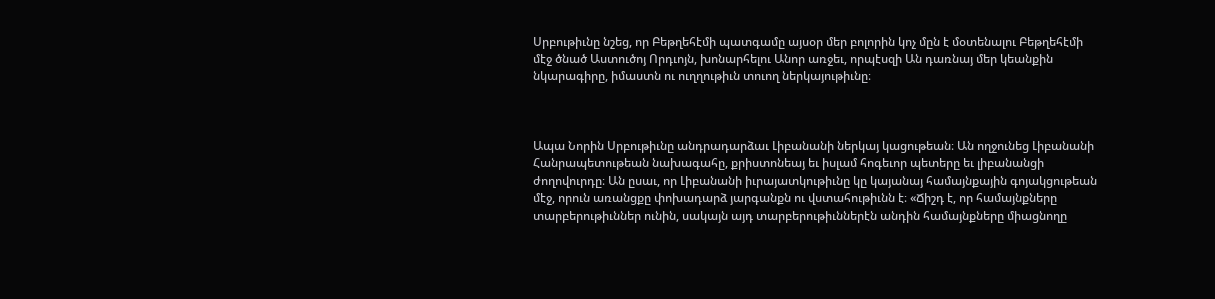Սրբութիւնը նշեց, որ Բեթղեհէմի պատգամը այսօր մեր բոլորին կոչ մըն է մօտենալու Բեթղեհէմի մէջ ծնած Աստուծոյ Որդւոյն, խոնարհելու Անոր առջեւ, որպէսզի Ան դառնայ մեր կեանքին նկարագիրը, իմաստն ու ուղղութիւն տուող ներկայութիւնը։



Ապա Նորին Սրբութիւնը անդրադարձաւ Լիբանանի ներկայ կացութեան։ Ան ողջունեց Լիբանանի Հանրապետութեան նախագահը, քրիստոնեայ եւ իսլամ հոգեւոր պետերը եւ լիբանանցի ժողովուրդը։ Ան ըսաւ, որ Լիբանանի իւրայատկութիւնը կը կայանայ համայնքային գոյակցութեան մէջ, որուն առանցքը փոխադարձ յարգանքն ու վստահութիւնն է։ «Ճիշդ է, որ համայնքները տարբերութիւններ ունին, սակայն այդ տարբերութիւններէն անդին համայնքները միացնողը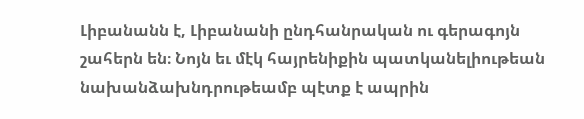Լիբանանն է, Լիբանանի ընդհանրական ու գերագոյն շահերն են։ Նոյն եւ մէկ հայրենիքին պատկանելիութեան նախանձախնդրութեամբ պէտք է ապրին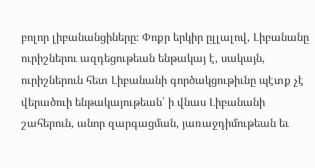բոլոր լիբանանցիները։ Փոքր երկիր ըլլալով, Լիբանանը ուրիշներու ազդեցութեան ենթակայ է, սակայն, ուրիշներուն հետ Լիբանանի գործակցութիւնը պէտք չէ վերածուի ենթակայութեան՝ ի վնաս Լիբանանի շահերուն, անոր զարգացման, յառաջդիմութեան եւ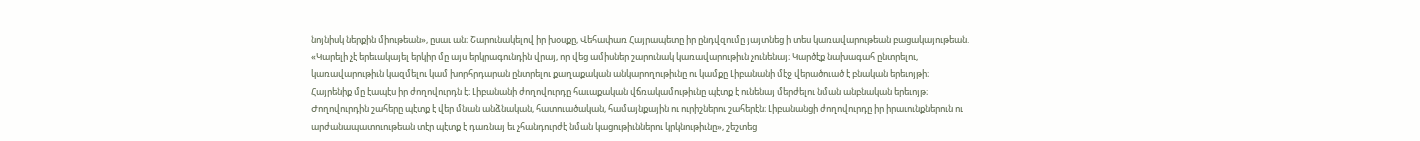նոյնիսկ ներքին միութեան», ըսաւ ան։ Շարունակելով իր խօսքը, Վեհափառ Հայրապետը իր ընդվզումը յայտնեց ի տես կառավարութեան բացակայութեան. «Կարելի չէ երեւակայել երկիր մը այս երկրագունդին վրայ, որ վեց ամիսներ շարունակ կառավարութիւն չունենայ։ Կարծէք նախագահ ընտրելու, կառավարութիւն կազմելու կամ խորհրդարան ընտրելու քաղաքական անկարողութիւնը ու կամքը Լիբանանի մէջ վերածուած է բնական երեւոյթի։ Հայրենիք մը էապէս իր ժողովուրդն է։ Լիբանանի ժողովուրդը հաւաքական վճռակամութիւնը պէտք է ունենայ մերժելու նման անբնական երեւոյթ։ Ժողովուրդին շահերը պէտք է վեր մնան անձնական, հատուածական, համայնքային ու ուրիշներու շահերէն։ Լիբանանցի ժողովուրդը իր իրաւունքներուն ու արժանապատուութեան տէր պէտք է դառնայ եւ չհանդուրժէ նման կացութիւններու կրկնութիւնը», շեշտեց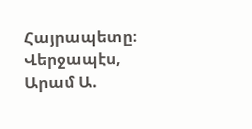Հայրապետը։ Վերջապէս, Արամ Ա.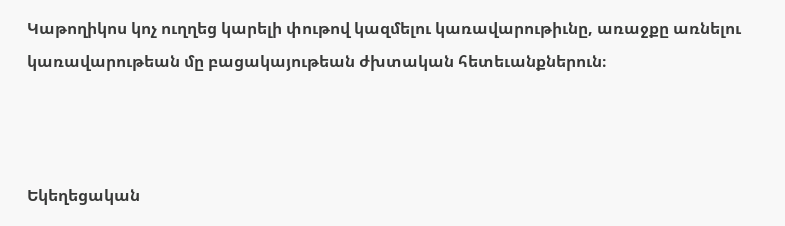Կաթողիկոս կոչ ուղղեց կարելի փութով կազմելու կառավարութիւնը, առաջքը առնելու կառավարութեան մը բացակայութեան ժխտական հետեւանքներուն։



Եկեղեցական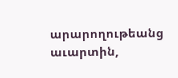արարողութեանց աւարտին,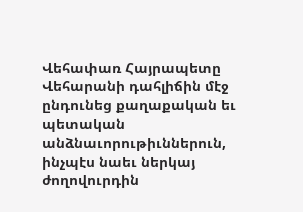Վեհափառ Հայրապետը Վեհարանի դահլիճին մէջ ընդունեց քաղաքական եւ պետական անձնաւորութիւններուն, ինչպէս նաեւ ներկայ ժողովուրդին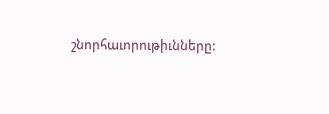շնորհաւորութիւնները: